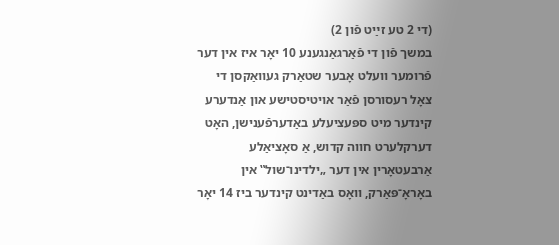(די 2 טע זײַט פֿון 2)
במשך פֿון די פֿאַרגאַנגענע 10 יאָר איז אין דער פֿרומער וועלט אָבער שטאַרק געוואַקסן די צאָל רעסורסן פֿאַר אויטיסטישע און אַנדערע קינדער מיט ספּעציעלע באַדערפֿענישן, האָט דערקלערט חווה קדוש, אַ סאָציאַלע אַרבעטאָרין אין דער „ילדינו־שול‟ אין באָראָ־פּאַרק, וואָס באַדינט קינדער ביז 14 יאָר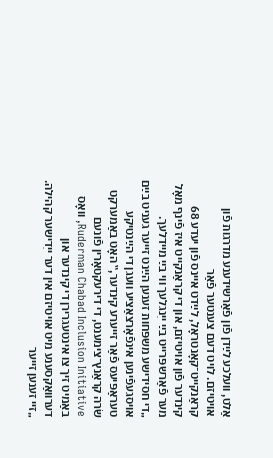אַלט, וועלכע לײַדן פֿון פֿאַרשידענע מדרגות פֿון אויטיזם. לויט דעם צענטער פֿאַר קראַנקייט־קאָנטראָל, לײַדט איינס פֿון יעדע 68 קינדער פֿון אויטיזם, און די קראַנקייט איז פֿינף מאָל מער פֿאַרשפּרייט בײַ ייִנגלעך ווי בײַ מיידלעך.
„די חסידישע משפּחות זענען הײַנט זייער געניט בײַם אויסגעפֿינען אינפֿאָרצאַציע וועגן די הײַנטיקע טעראַפּיעס פֿאַר זייערע קינדער,‟ האָט באַמערקט שׂרה קראַנץ־צימענט, די דירעקטאָרין פֿונעם Ruderman Chabad Inclusion Initiative, וואָס באַמיט זיך צו אינטעגרירן די קינדער און דערוואַקסענע מיט אויטיזם אין דער ייִדישער קהילה. „זיי זענען זייער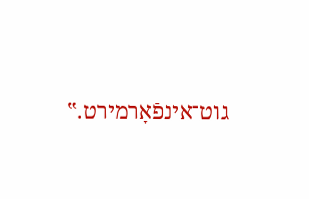גוט־אינפֿאָרמירט.‟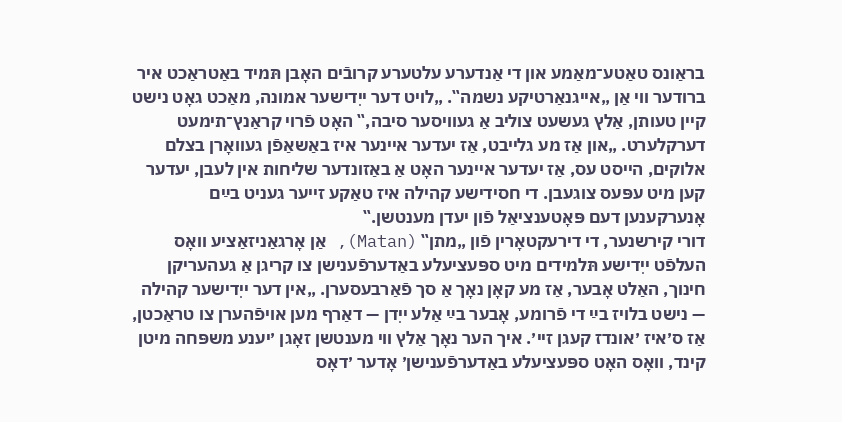בראַונס טאַטע־מאַמע און די אַנדערע עלטערע קרובֿים האָבן תּמיד באַטראַכט איר ברודער ווי אַן „אייגנאַרטיקע נשמה‟. „לויט דער ייִדישער אמונה, מאַכט גאָט נישט קיין טעותן, אַלץ געשעט צוליב אַ געוויסער סיבה,‟ האָט פֿרוי קראַנץ־תימעט דערקלערט. „און אַז מע גלייבט, אַז יעדער איינער איז באַשאַפֿן געוואָרן בצלם אלוקים, הייסט עס, אַז יעדער איינער האָט אַ באַזונדער שליחות אין לעבן, יעדער קען מיט עפּעס צוגעבן. די חסידישע קהילה איז טאַקע זייער געניט בײַם אָנערקענען דעם פּאָטענציאַל פֿון יעדן מענטשן.‟
דורי קירשנער, די דירעקטאָרין פֿון „מתן‟ (Matan), אַן אָרגאַניזאַציע וואָס העלפֿט ייִדישע תּלמידים מיט ספּעציעלע באַדערפֿענישן צו קריגן אַ געהעריקן חינוך, האַלט אָבער, אַז מע קאָן נאָך אַ סך פֿאַרבעסערן. „אין דער ייִדישער קהילה — נישט בלויז בײַ די פֿרומע, אָבער בײַ אַלע ייִדן — דאַרף מען אויפֿהערן צו טראַכטן, אַז ס׳איז ׳אונדז קעגן זיי׳. איך הער נאָך אַלץ ווי מענטשן זאָגן ׳יענע משפּחה מיטן קינד, וואָס האָט ספּעציעלע באַדערפֿענישן׳ אָדער ׳דאָס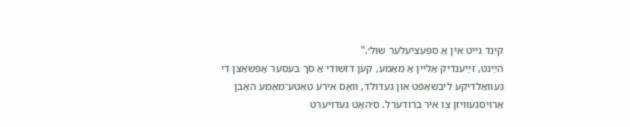קינד גייט אין אַ ספּעציעלער שול׳.‟
הײַנט, זײַענדיק אַליין אַ מאַמע, קען דזשודי אַ סך בעסער אָפּשאַצן די געוואַלדיקע ליבשאַפֿט און געדולד, וואָס אירע טאַטע־מאַמע האָבן אַרויסגעוויזן צו איר ברודערל. ס׳האָט געדויערט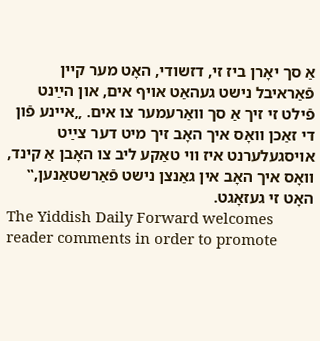אַ סך יאָרן ביז זי, דזשודי, האָט מער קיין פֿאַראיבל נישט געהאַט אויף אים, און הײַנט פֿילט זי זיך אַ סך וואַרעמער צו אים. „איינע פֿון די זאַכן וואָס איך האָב זיך מיט דער צײַט אויסגעלערנט איז ווי טאַקע ליב צו האָבן אַ קינד, וואָס איך האָב אין גאַנצן נישט פֿאַרשטאַנען,‟ האָט זי געזאָגט.
The Yiddish Daily Forward welcomes reader comments in order to promote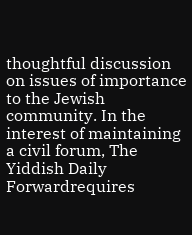thoughtful discussion on issues of importance to the Jewish community. In the interest of maintaining a civil forum, The Yiddish Daily Forwardrequires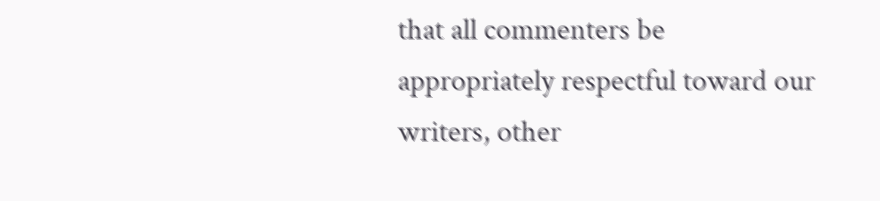that all commenters be appropriately respectful toward our writers, other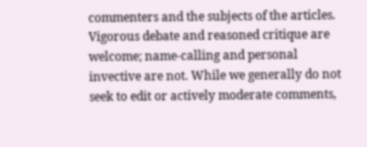commenters and the subjects of the articles. Vigorous debate and reasoned critique are welcome; name-calling and personal invective are not. While we generally do not seek to edit or actively moderate comments,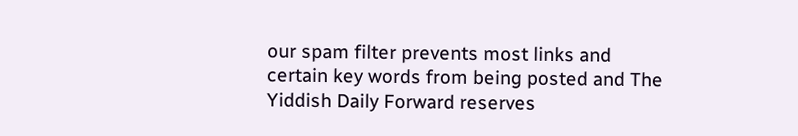our spam filter prevents most links and certain key words from being posted and The Yiddish Daily Forward reserves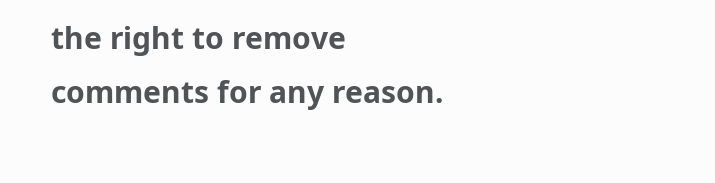the right to remove comments for any reason.